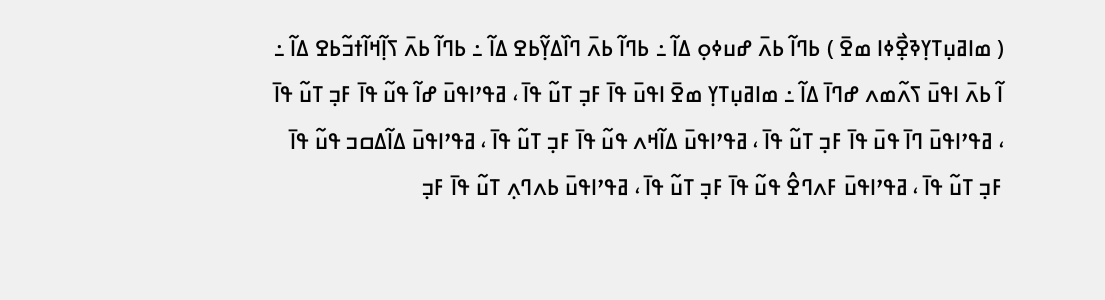( ߘߊߥߎ߲ߠߌ߲ߢߐ߲߯ߦߊ ߘߐ߫ ) ߕߣߊ߬ ߕߍ߫ ߝߎߦߋ߲ ߡߊ߬ ߸ ߕߣߊ߬ ߕߍ߫ ߣߊ߰ߡߌ߲߬ߕߐ ߡߊ߬ ߸ ߕߣߊ߬ ߕߍ߫ ߖߊ߲߬ߞߊ߬ߙߏ߬ߕߐ ߡߊ߬ ߸ ߊ߬ ߕߍ߫ ߊߟߎ߫ ߖߍ߬ߘߍ ߝߣߊ߫ ߡߊ߬ ߸ ߘߊߥߎ߲ߠߌ߲ ߘߐ߫ ߊߟߎ߫ ߟߊ߫ ߓߏ߲ ߠߎ߬ ߟߊ߫ ، ߥߟߴߊߟߎ߫ ߝߊ߬ ߟߎ߬ ߟߊ߫ ߓߏ߲ ߠߎ߬ ߟߊ߫ ، ߥߟߴߊߟߎ߫ ߣߊ߫ ߟߎ߫ ߟߊ߫ ߓߏ߲ ߠߎ߬ ߟߊ߫ ، ߥߟߴߊߟߎ߫ ߡߊ߬ߞߍ ߟߎ߬ ߟߊ߫ ߓߏ߲ ߠߎ߬ ߟߊ߫ ، ߥߟߴߊߟߎ߫ ߡߊ߬ߡߛߏ ߟߎ߬ ߟߊ߫ ߓߏ߲ ߠߎ߬ ߟߊ߫ ، ߥߟߴߊߟߎ߫ ߓߍߣߐ߮ ߟߎ߬ ߟߊ߫ ߓߏ߲ ߠߎ߬ ߟߊ߫ ، ߥߟߴߊߟߎ߫ ߕߍߣߍ߲ ߠߎ߬ ߟߊ߫ ߓߏ߲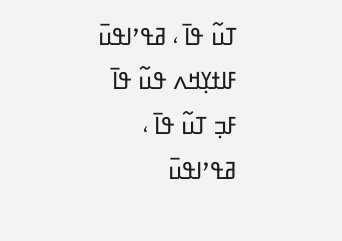ߠߎ߬ ߟߊ߫ ، ߥߟߴߊߟߎ߫ ߓߊߙߌ߲ߞߍ ߟߎ߬ ߟߊ߫ ߓߏ߲ ߠߎ߬ ߟߊ߫ ، ߥߟߴߊߟߎ߫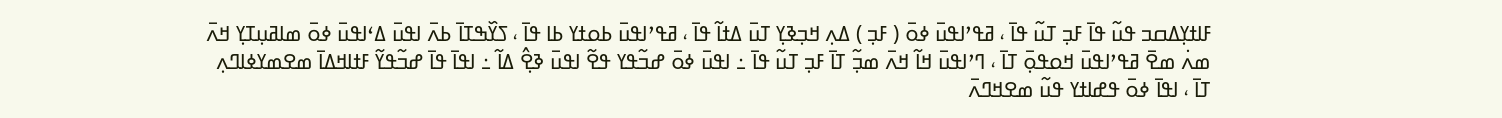ߓߊߙߌ߲ߡߛߏ ߟߎ߬ ߟߊ߫ ߓߏ߲ ߠߎ߬ ߟߊ߫ ، ߥߟߴߊߟߎ߫ ߦߋ߫ ( ߓߏ߲ ) ߡߍ߲ ߞߏ߲ߢߌ߲ ߠߎ߫ ߡߙߊ߬ ߟߊ߫ ، ߥߟߴߊߟߎ߫ ߕߋߙߌ ߕߊ ߟߊ߫ ، ߖߌ߰ߒߠߊ߫ ߕߍ߫ ߊߟߎ߫ ߡߵߊߟߎ߫ ߦߋ߫ ߘߊߥߎ߲ߠߌ߲ ߞߍ߫ ߘߍ߭ ߘߐ߫ ߥߟߴߊߟߎ߫ ߞߋߟߋ߲߫ ߠߊ߫ ، ߣߴߊߟߎ߫ ߞߊ߬ ߞߍ߫ ߘߏ߲߬ ߠߊ߫ ߓߏ߲ ߠߎ߬ ߟߊ߫ ߸ ߊߟߎ߫ ߦߋ߫ ߝߏ߬ߟߌ ߟߐ߬ ߊߟߎ߫ ߢߐ߲߮ ߡߊ߬ ߸ ߊߟߊ߫ ߟߊ߫ ߝߏ߬ߟߌ߬ ߓߙߊߞߡߊ߫ ߘߐߘߌߦߊߣߍ߲ ߠߊ߫ ، ߊߟߊ߫ ߦߋ߫ ߟߝߊߙߌ ߟߎ߬ ߘߐߞߣߍ߫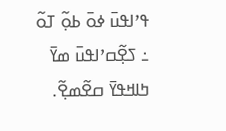ߟߴߊߟߎ߫ ߦߋ߫ ߕߋ߲߬ ߠߋ߬ ߸ ߖߐ߲߬ߛߴߊߟߎ߫ ߘߌ߫ ߤߊߞߟߌ߫ ߛߐ߬ߘߐ߲߬.